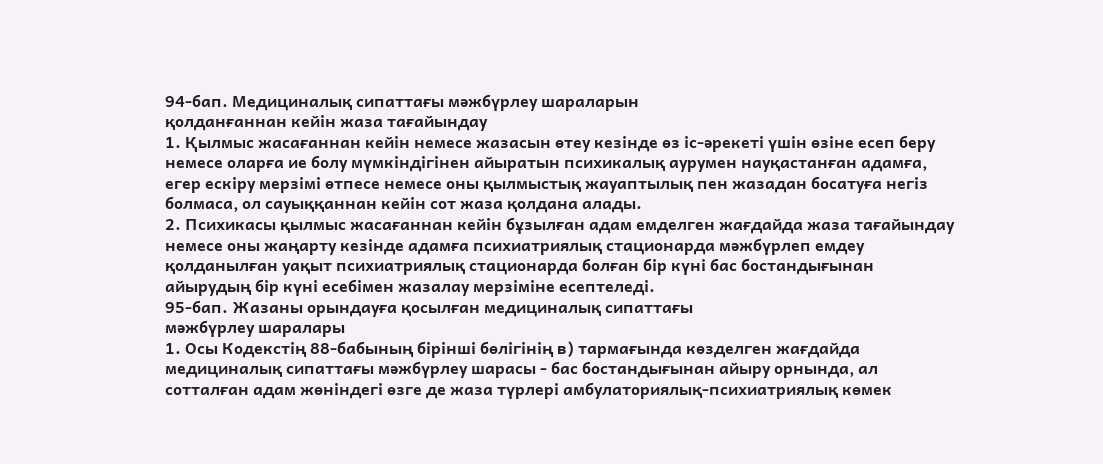94-бап. Медициналық сипаттағы мәжбүрлеу шараларын
қолданғаннан кейiн жаза тағайындау
1. Қылмыс жасағаннан кейiн немесе жазасын өтеу кезiнде өз iс-әрекетi үшiн өзiне есеп беру немесе оларға ие болу мүмкiндiгiнен айыратын психикалық аурумен науқастанған адамға, егер ескiру мерзiмi өтпесе немесе оны қылмыстық жауаптылық пен жазадан босатуға негiз болмаса, ол сауыққаннан кейiн сот жаза қолдана алады.
2. Психикасы қылмыс жасағаннан кейiн бұзылған адам емделген жағдайда жаза тағайындау немесе оны жаңарту кезiнде адамға психиатриялық стационарда мәжбүрлеп емдеу қолданылған уақыт психиатриялық стационарда болған бiр күнi бас бостандығынан айырудың бiр күнi есебiмен жазалау мерзiмiне есептеледi.
95-бап. Жазаны орындауға қосылған медициналық сипаттағы
мәжбүрлеу шаралары
1. Осы Кодекстiң 88-бабының бiрiншi бөлiгiнiң в) тармағында көзделген жағдайда медициналық сипаттағы мәжбүрлеу шарасы - бас бостандығынан айыру орнында, ал сотталған адам жөнiндегi өзге де жаза түрлерi амбулаториялық-психиатриялық көмек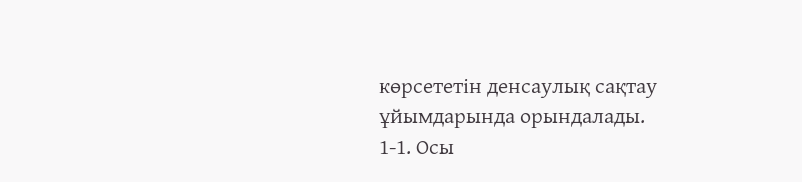көрсететiн денсаулық сақтау ұйымдарында орындалады.
1-1. Осы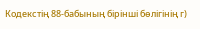Кодекстiң 88-бабының бiрiншi бөлiгiнiң г)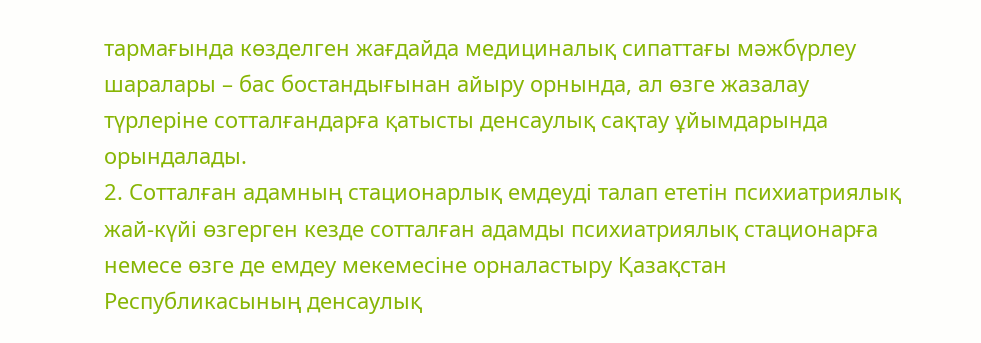тармағында көзделген жағдайда медициналық сипаттағы мәжбүрлеу шаралары – бас бостандығынан айыру орнында, ал өзге жазалау түрлерiне сотталғандарға қатысты денсаулық сақтау ұйымдарында орындалады.
2. Сотталған адамның стационарлық емдеудi талап ететiн психиатриялық жай-күйi өзгерген кезде сотталған адамды психиатриялық стационарға немесе өзге де емдеу мекемесiне орналастыру Қазақстан Республикасының денсаулық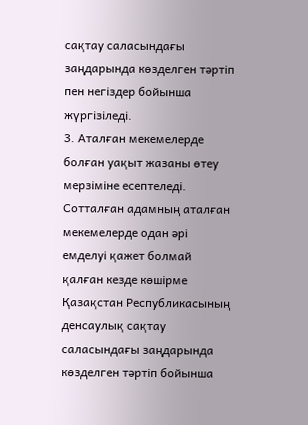сақтау саласындағы заңдарында көзделген тәртiп пен негiздер бойынша жүргiзiледi.
3. Аталған мекемелерде болған уақыт жазаны өтеу мерзiмiне есептеледi. Сотталған адамның аталған мекемелерде одан әрi емделуi қажет болмай қалған кезде көшiрме Қазақстан Республикасының денсаулық сақтау саласындағы заңдарында көзделген тәртiп бойынша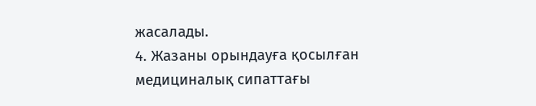жасалады.
4. Жазаны орындауға қосылған медициналық сипаттағы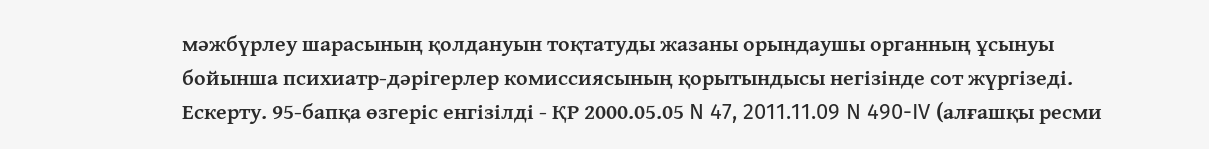мәжбүрлеу шарасының қолдануын тоқтатуды жазаны орындаушы органның ұсынуы бойынша психиатр-дәрiгерлер комиссиясының қорытындысы негiзiнде сот жүргiзедi.
Ескерту. 95-бапқа өзгерiс енгiзiлдi - ҚР 2000.05.05 N 47, 2011.11.09 N 490-IV (алғашқы ресми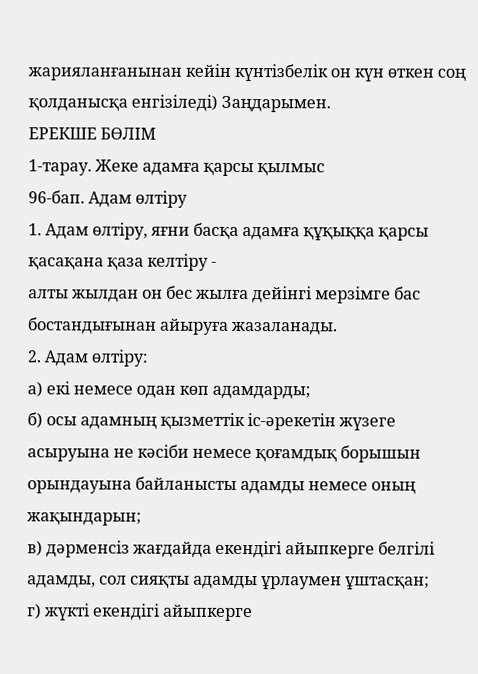жарияланғанынан кейiн күнтiзбелiк он күн өткен соң қолданысқа енгiзiледi) Заңдарымен.
ЕРЕКШЕ БӨЛIМ
1-тарау. Жеке адамға қарсы қылмыс
96-бап. Адам өлтiру
1. Адам өлтiру, яғни басқа адамға құқыққа қарсы қасақана қаза келтiру -
алты жылдан он бес жылға дейiнгi мерзiмге бас бостандығынан айыруға жазаланады.
2. Адам өлтiру:
а) екi немесе одан көп адамдарды;
б) осы адамның қызметтiк iс-әрекетiн жүзеге асыруына не кәсiби немесе қоғамдық борышын орындауына байланысты адамды немесе оның жақындарын;
в) дәрменсiз жағдайда екендiгi айыпкерге белгiлi адамды, сол сияқты адамды ұрлаумен ұштасқан;
г) жүктi екендiгi айыпкерге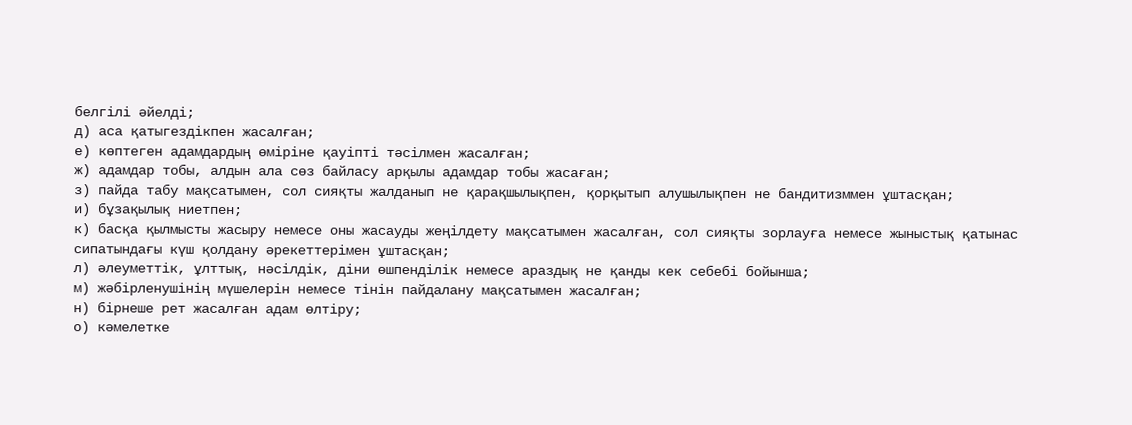белгiлi әйелдi;
д) аса қатыгездiкпен жасалған;
е) көптеген адамдардың өмiрiне қауiптi тәсiлмен жасалған;
ж) адамдар тобы, алдын ала сөз байласу арқылы адамдар тобы жасаған;
з) пайда табу мақсатымен, сол сияқты жалданып не қарақшылықпен, қорқытып алушылықпен не бандитизммен ұштасқан;
и) бұзақылық ниетпен;
к) басқа қылмысты жасыру немесе оны жасауды жеңiлдету мақсатымен жасалған, сол сияқты зорлауға немесе жыныстық қатынас сипатындағы күш қолдану әрекеттерiмен ұштасқан;
л) әлеуметтiк, ұлттық, нәсiлдiк, дiни өшпендiлiк немесе араздық не қанды кек себебi бойынша;
м) жәбiрленушiнiң мүшелерiн немесе тiнiн пайдалану мақсатымен жасалған;
н) бiрнеше рет жасалған адам өлтiру;
о) кәмелетке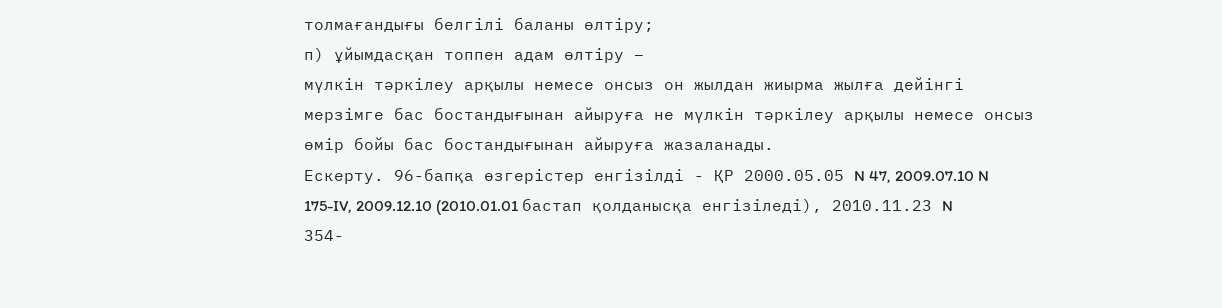толмағандығы белгiлi баланы өлтiру;
п) ұйымдасқан топпен адам өлтiру –
мүлкiн тәркiлеу арқылы немесе онсыз он жылдан жиырма жылға дейiнгi мерзiмге бас бостандығынан айыруға не мүлкiн тәркiлеу арқылы немесе онсыз өмiр бойы бас бостандығынан айыруға жазаланады.
Ескерту. 96-бапқа өзгерiстер енгiзiлдi - ҚР 2000.05.05 N 47, 2009.07.10 N 175-IV, 2009.12.10 (2010.01.01 бастап қолданысқа енгiзiледi), 2010.11.23 N 354-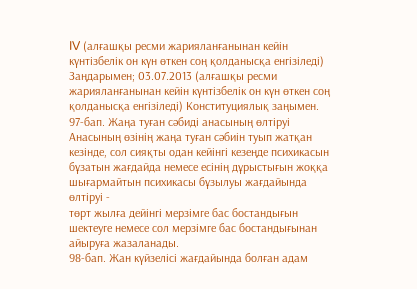IV (алғашқы ресми жарияланғанынан кейiн күнтiзбелiк он күн өткен соң қолданысқа енгiзiледi) Заңдарымен; 03.07.2013 (алғашқы ресми жарияланғанынан кейiн күнтiзбелiк он күн өткен соң қолданысқа енгiзiледi) Конституциялық заңымен.
97-бап. Жаңа туған сәбидi анасының өлтiруi
Анасының өзiнiң жаңа туған сәбиiн туып жатқан кезiнде, сол сияқты одан кейiнгi кезеңде психикасын бұзатын жағдайда немесе есiнiң дұрыстығын жоққа шығармайтын психикасы бұзылуы жағдайында өлтiруi -
төрт жылға дейiнгi мерзiмге бас бостандығын шектеуге немесе сол мерзiмге бас бостандығынан айыруға жазаланады.
98-бап. Жан күйзелiсi жағдайында болған адам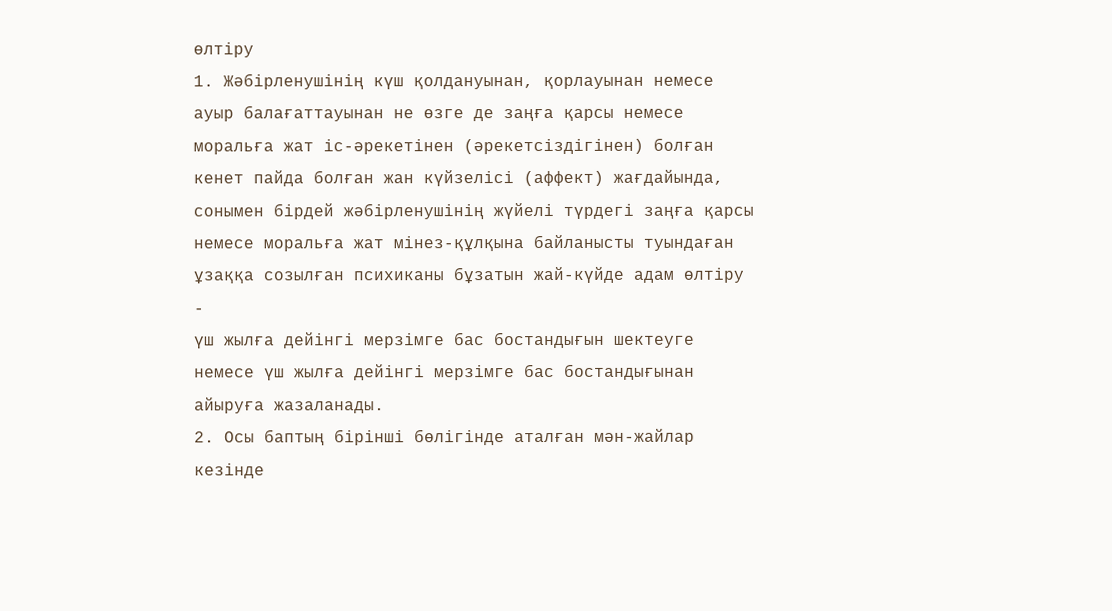өлтiру
1. Жәбiрленушiнiң күш қолдануынан, қорлауынан немесе ауыр балағаттауынан не өзге де заңға қарсы немесе моральға жат iс-әрекетiнен (әрекетсiздiгiнен) болған кенет пайда болған жан күйзелiсi (аффект) жағдайында, сонымен бiрдей жәбiрленушiнiң жүйелi түрдегi заңға қарсы немесе моральға жат мiнез-құлқына байланысты туындаған ұзаққа созылған психиканы бұзатын жай-күйде адам өлтiру -
үш жылға дейiнгi мерзiмге бас бостандығын шектеуге немесе үш жылға дейiнгi мерзiмге бас бостандығынан айыруға жазаланады.
2. Осы баптың бiрiншi бөлiгiнде аталған мән-жайлар кезiнде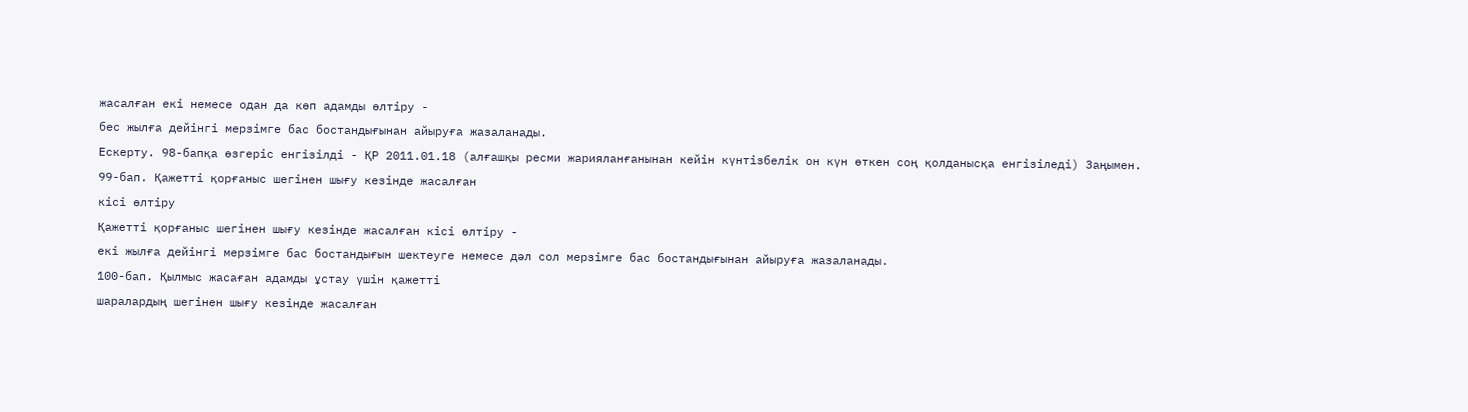жасалған екi немесе одан да көп адамды өлтiру -
бес жылға дейiнгi мерзiмге бас бостандығынан айыруға жазаланады.
Ескерту. 98-бапқа өзгерiс енгiзiлдi - ҚР 2011.01.18 (алғашқы ресми жарияланғанынан кейiн күнтiзбелiк он күн өткен соң қолданысқа енгiзiледi) Заңымен.
99-бап. Қажеттi қорғаныс шегiнен шығу кезiнде жасалған
кiсi өлтiру
Қажеттi қорғаныс шегiнен шығу кезiнде жасалған кiсi өлтiру -
екi жылға дейiнгi мерзiмге бас бостандығын шектеуге немесе дәл сол мерзiмге бас бостандығынан айыруға жазаланады.
100-бап. Қылмыс жасаған адамды ұстау үшiн қажеттi
шаралардың шегiнен шығу кезiнде жасалған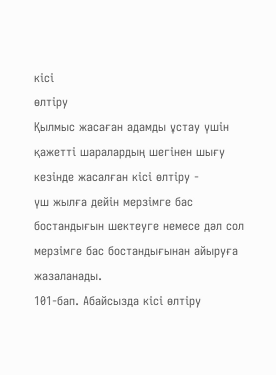кiсi
өлтiру
Қылмыс жасаған адамды ұстау үшiн қажеттi шаралардың шегiнен шығу кезiнде жасалған кiсi өлтiру -
үш жылға дейiн мерзiмге бас бостандығын шектеуге немесе дәл сол мерзiмге бас бостандығынан айыруға жазаланады.
101-бап. Абайсызда кiсi өлтiру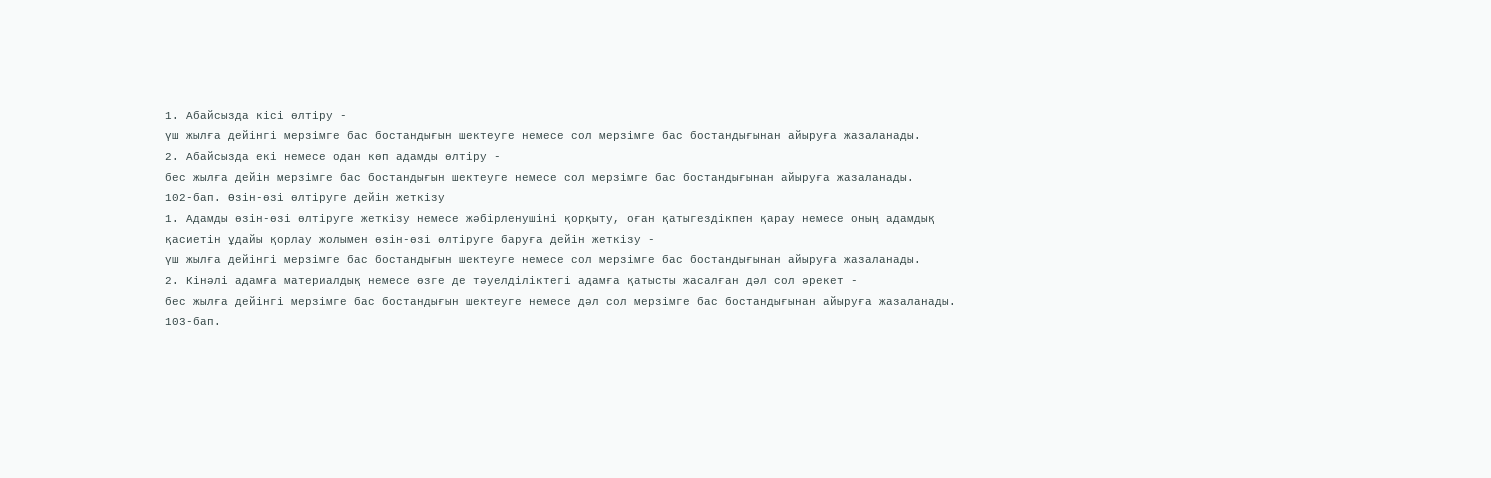1. Абайсызда кiсi өлтiру -
үш жылға дейiнгi мерзiмге бас бостандығын шектеуге немесе сол мерзiмге бас бостандығынан айыруға жазаланады.
2. Абайсызда екi немесе одан көп адамды өлтiру -
бес жылға дейiн мерзiмге бас бостандығын шектеуге немесе сол мерзiмге бас бостандығынан айыруға жазаланады.
102-бап. Өзiн-өзi өлтiруге дейiн жеткiзу
1. Адамды өзiн-өзi өлтiруге жеткiзу немесе жәбiрленушiнi қорқыту, оған қатыгездiкпен қарау немесе оның адамдық қасиетiн ұдайы қорлау жолымен өзiн-өзi өлтiруге баруға дейiн жеткiзу -
үш жылға дейiнгi мерзiмге бас бостандығын шектеуге немесе сол мерзiмге бас бостандығынан айыруға жазаланады.
2. Кiнәлi адамға материалдық немесе өзге де тәуелдiлiктегi адамға қатысты жасалған дәл сол әрекет -
бес жылға дейiнгi мерзiмге бас бостандығын шектеуге немесе дәл сол мерзiмге бас бостандығынан айыруға жазаланады.
103-бап.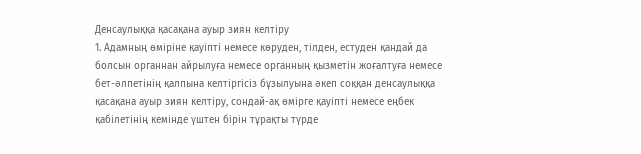Денсаулыққа қасақана ауыр зиян келтiру
1. Адамның өмiрiне қауiптi немесе көруден, тiлден, естуден қандай да болсын органнан айрылуға немесе органның қызметiн жоғалтуға немесе бет-әлпетiнiң қалпына келтiргiсiз бұзылуына әкеп соққан денсаулыққа қасақана ауыр зиян келтiру, сондай-ақ өмiрге қауiптi немесе еңбек қабiлетiнiң кемiнде үштен бiрiн тұрақты түрде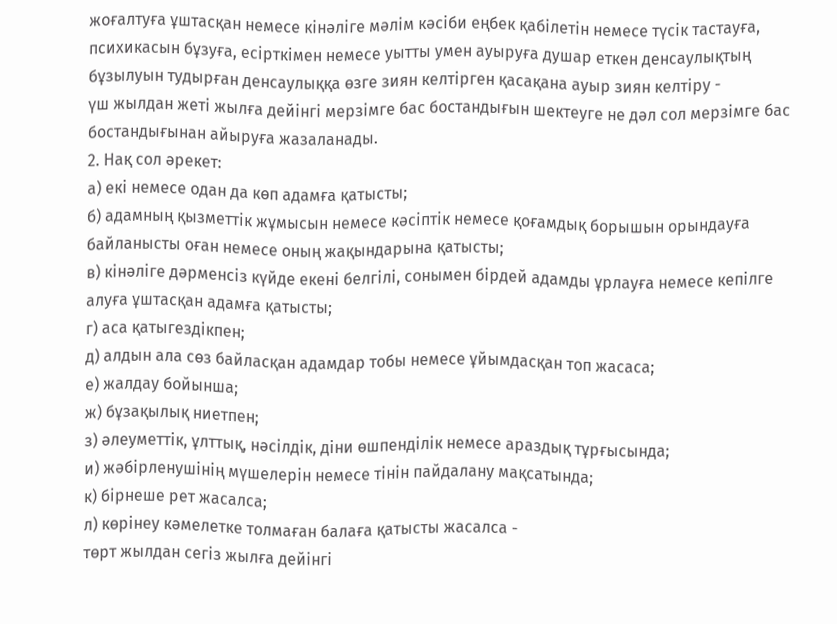жоғалтуға ұштасқан немесе кiнәлiге мәлiм кәсiби еңбек қабiлетiн немесе түсiк тастауға, психикасын бұзуға, есiрткiмен немесе уытты умен ауыруға душар еткен денсаулықтың бұзылуын тудырған денсаулыққа өзге зиян келтiрген қасақана ауыр зиян келтiру -
үш жылдан жетi жылға дейiнгi мерзiмге бас бостандығын шектеуге не дәл сол мерзiмге бас бостандығынан айыруға жазаланады.
2. Нақ сол әрекет:
а) екi немесе одан да көп адамға қатысты;
б) адамның қызметтiк жұмысын немесе кәсiптiк немесе қоғамдық борышын орындауға байланысты оған немесе оның жақындарына қатысты;
в) кiнәлiге дәрменсiз күйде екенi белгiлi, сонымен бiрдей адамды ұрлауға немесе кепiлге алуға ұштасқан адамға қатысты;
г) аса қатыгездiкпен;
д) алдын ала сөз байласқан адамдар тобы немесе ұйымдасқан топ жасаса;
е) жалдау бойынша;
ж) бұзақылық ниетпен;
з) әлеуметтiк, ұлттық, нәсiлдiк, дiни өшпендiлiк немесе араздық тұрғысында;
и) жәбiрленушiнiң мүшелерiн немесе тiнiн пайдалану мақсатында;
к) бiрнеше рет жасалса;
л) көрiнеу кәмелетке толмаған балаға қатысты жасалса -
төрт жылдан сегiз жылға дейiнгi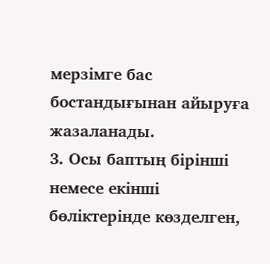мерзiмге бас бостандығынан айыруға жазаланады.
3. Осы баптың бiрiншi немесе екiншi бөлiктерiнде көзделген,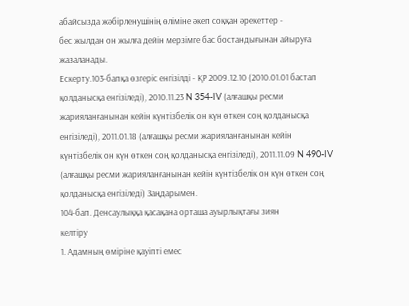абайсызда жәбiрленушiнiң өлiмiне әкеп соққан әрекеттер -
бес жылдан он жылға дейiн мерзiмге бас бостандығынан айыруға жазаланады.
Ескерту.103-бапқа өзгерiс енгiзiлдi - ҚР 2009.12.10 (2010.01.01 бастап қолданысқа енгiзiледi), 2010.11.23 N 354-IV (алғашқы ресми жарияланғанынан кейiн күнтiзбелiк он күн өткен соң қолданысқа енгiзiледi), 2011.01.18 (алғашқы ресми жарияланғанынан кейiн күнтiзбелiк он күн өткен соң қолданысқа енгiзiледi), 2011.11.09 N 490-IV (алғашқы ресми жарияланғанынан кейiн күнтiзбелiк он күн өткен соң қолданысқа енгiзiледi) Заңдарымен.
104-бап. Денсаулыққа қасақана орташа ауырлықтағы зиян
келтiру
1. Адамның өмiрiне қауiптi емес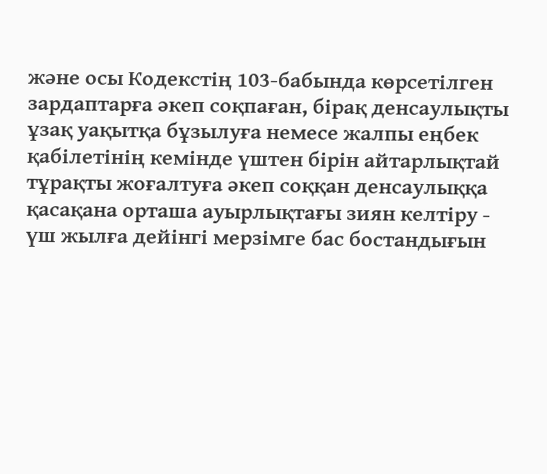және осы Кодекстiң 103-бабында көрсетiлген зардаптарға әкеп соқпаған, бiрақ денсаулықты ұзақ уақытқа бұзылуға немесе жалпы еңбек қабiлетiнiң кемiнде үштен бiрiн айтарлықтай тұрақты жоғалтуға әкеп соққан денсаулыққа қасақана орташа ауырлықтағы зиян келтiру -
үш жылға дейiнгi мерзiмге бас бостандығын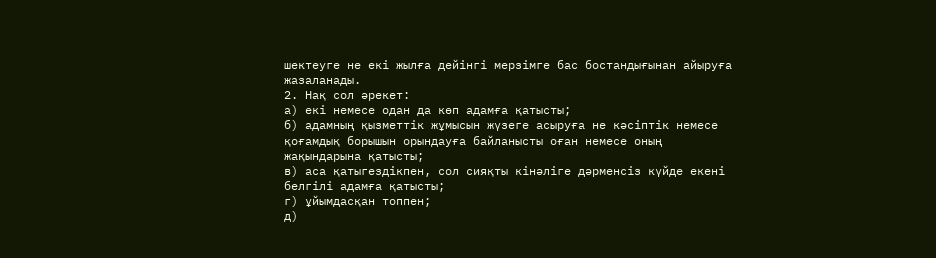шектеуге не екi жылға дейiнгi мерзiмге бас бостандығынан айыруға жазаланады.
2. Нақ сол әрекет:
а) екi немесе одан да көп адамға қатысты;
б) адамның қызметтiк жұмысын жүзеге асыруға не кәсiптiк немесе қоғамдық борышын орындауға байланысты оған немесе оның жақындарына қатысты;
в) аса қатыгездiкпен, сол сияқты кiнәлiге дәрменсiз күйде екенi белгiлi адамға қатысты;
г) ұйымдасқан топпен;
д)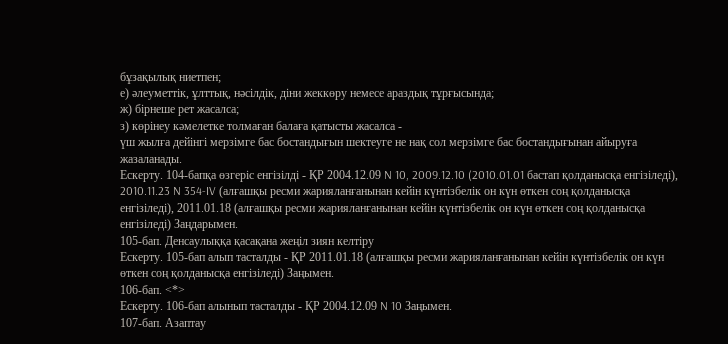бұзақылық ниетпен;
е) әлеуметтiк, ұлттық, нәсiлдiк, дiни жеккөру немесе араздық тұрғысында;
ж) бiрнеше рет жасалса;
з) көрiнеу кәмелетке толмаған балаға қатысты жасалса -
үш жылға дейiнгi мерзiмге бас бостандығын шектеуге не нақ сол мерзiмге бас бостандығынан айыруға жазаланады.
Ескерту. 104-бапқа өзгерiс енгiзiлдi - ҚР 2004.12.09 N 10, 2009.12.10 (2010.01.01 бастап қолданысқа енгiзiледi), 2010.11.23 N 354-IV (алғашқы ресми жарияланғанынан кейiн күнтiзбелiк он күн өткен соң қолданысқа енгiзiледi), 2011.01.18 (алғашқы ресми жарияланғанынан кейiн күнтiзбелiк он күн өткен соң қолданысқа енгiзiледi) Заңдарымен.
105-бап. Денсаулыққа қасақана жеңiл зиян келтiру
Ескерту. 105-бап алып тасталды - ҚР 2011.01.18 (алғашқы ресми жарияланғанынан кейiн күнтiзбелiк он күн өткен соң қолданысқа енгiзiледi) Заңымен.
106-бап. <*>
Ескерту. 106-бап алынып тасталды - ҚР 2004.12.09 N 10 Заңымен.
107-бап. Азаптау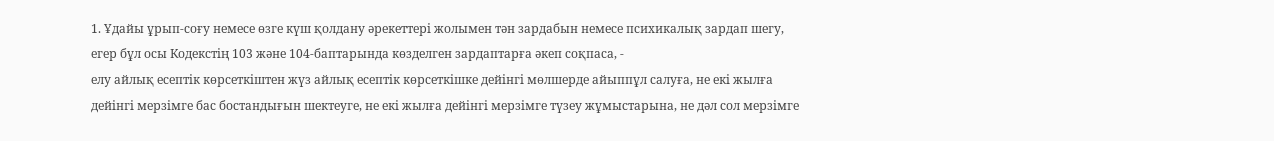1. Ұдайы ұрып-соғу немесе өзге күш қолдану әрекеттерi жолымен тән зардабын немесе психикалық зардап шегу, егер бұл осы Кодекстiң 103 және 104-баптарында көзделген зардаптарға әкеп соқпаса, -
елу айлық есептiк көрсеткiштен жүз айлық есептiк көрсеткiшке дейiнгi мөлшерде айыппұл салуға, не екi жылға дейiнгi мерзiмге бас бостандығын шектеуге, не екi жылға дейiнгi мерзiмге түзеу жұмыстарына, не дәл сол мерзiмге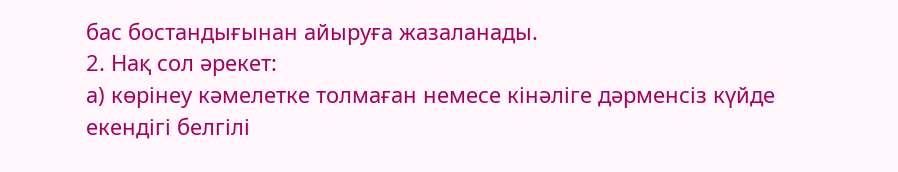бас бостандығынан айыруға жазаланады.
2. Нақ сол әрекет:
а) көрiнеу кәмелетке толмаған немесе кiнәлiге дәрменсiз күйде екендiгi белгiлi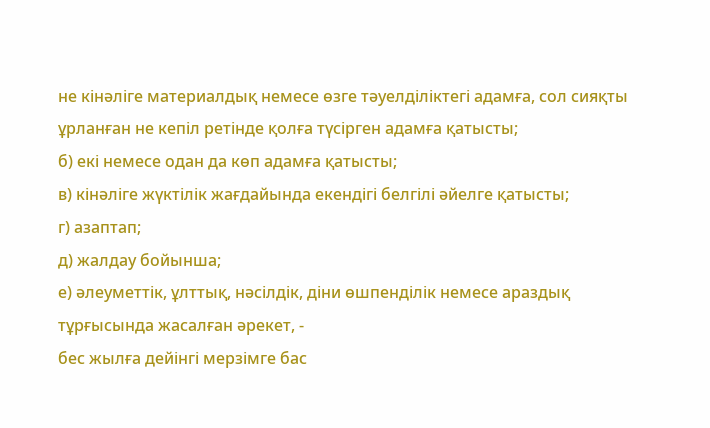не кiнәлiге материалдық немесе өзге тәуелдiлiктегi адамға, сол сияқты ұрланған не кепiл ретiнде қолға түсiрген адамға қатысты;
б) екi немесе одан да көп адамға қатысты;
в) кiнәлiге жүктiлiк жағдайында екендiгi белгiлi әйелге қатысты;
г) азаптап;
д) жалдау бойынша;
е) әлеуметтiк, ұлттық, нәсiлдiк, дiни өшпендiлiк немесе араздық тұрғысында жасалған әрекет, -
бес жылға дейiнгi мерзiмге бас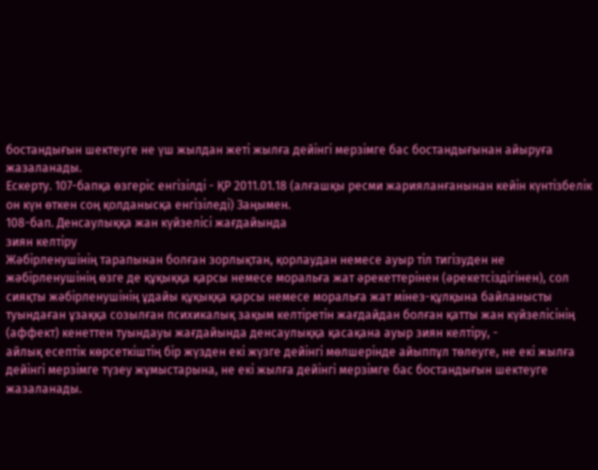бостандығын шектеуге не үш жылдан жетi жылға дейiнгi мерзiмге бас бостандығынан айыруға жазаланады.
Ескерту. 107-бапқа өзгерiс енгiзiлдi - ҚР 2011.01.18 (алғашқы ресми жарияланғанынан кейiн күнтiзбелiк он күн өткен соң қолданысқа енгiзiледi) Заңымен.
108-бап. Денсаулыққа жан күйзелiсi жағдайында
зиян келтiру
Жәбiрленушiнiң тарапынан болған зорлықтан, қорлаудан немесе ауыр тiл тигiзуден не жәбiрленушiнiң өзге де құқыққа қарсы немесе моральға жат әрекеттерiнен (әрекетсiздiгiнен), сол сияқты жәбiрленушiнiң ұдайы құқыққа қарсы немесе моральға жат мiнез-құлқына байланысты туындаған ұзаққа созылған психикалық зақым келтiретiн жағдайдан болған қатты жан күйзелiсiнiң (аффект) кенеттен туындауы жағдайында денсаулыққа қасақана ауыр зиян келтiру, -
айлық есептiк көрсеткiштiң бiр жүзден екi жүзге дейiнгi мөлшерiнде айыппұл төлеуге, не екi жылға дейiнгi мерзiмге түзеу жұмыстарына, не екi жылға дейiнгi мерзiмге бас бостандығын шектеуге жазаланады.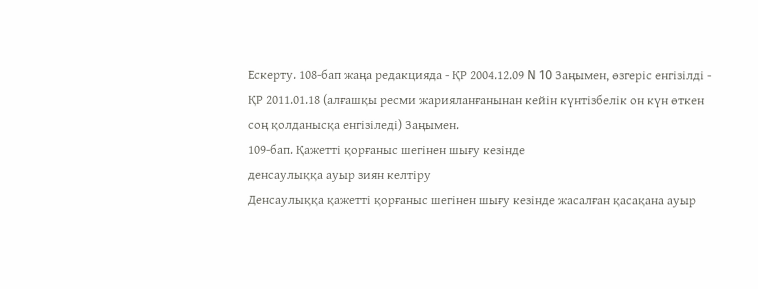Ескерту. 108-бап жаңа редакцияда - ҚР 2004.12.09 N 10 Заңымен, өзгерiс енгiзiлдi - ҚР 2011.01.18 (алғашқы ресми жарияланғанынан кейiн күнтiзбелiк он күн өткен соң қолданысқа енгiзiледi) Заңымен.
109-бап. Қажеттi қорғаныс шегiнен шығу кезiнде
денсаулыққа ауыр зиян келтiру
Денсаулыққа қажеттi қорғаныс шегiнен шығу кезiнде жасалған қасақана ауыр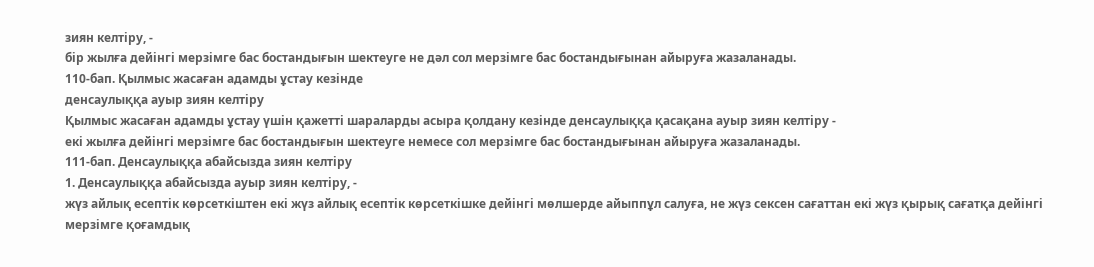зиян келтiру, -
бiр жылға дейiнгi мерзiмге бас бостандығын шектеуге не дәл сол мерзiмге бас бостандығынан айыруға жазаланады.
110-бап. Қылмыс жасаған адамды ұстау кезiнде
денсаулыққа ауыр зиян келтiру
Қылмыс жасаған адамды ұстау үшiн қажеттi шараларды асыра қолдану кезiнде денсаулыққа қасақана ауыр зиян келтiру -
екi жылға дейiнгi мерзiмге бас бостандығын шектеуге немесе сол мерзiмге бас бостандығынан айыруға жазаланады.
111-бап. Денсаулыққа абайсызда зиян келтiру
1. Денсаулыққа абайсызда ауыр зиян келтiру, -
жүз айлық есептiк көрсеткiштен екi жүз айлық есептiк көрсеткiшке дейiнгi мөлшерде айыппұл салуға, не жүз сексен сағаттан екi жүз қырық сағатқа дейiнгi мерзiмге қоғамдық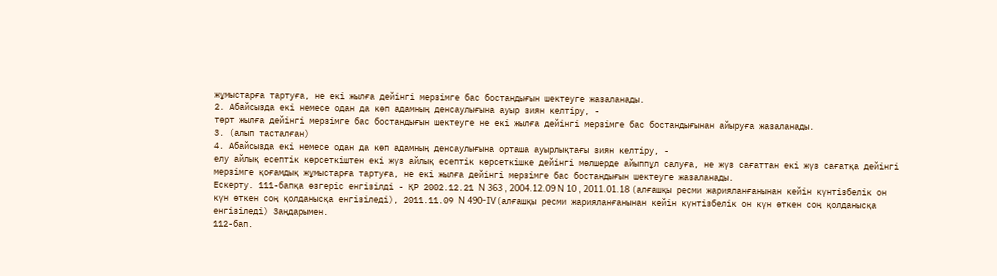жұмыстарға тартуға, не екi жылға дейiнгi мерзiмге бас бостандығын шектеуге жазаланады.
2. Абайсызда екi немесе одан да көп адамның денсаулығына ауыр зиян келтiру, -
төрт жылға дейiнгi мерзiмге бас бостандығын шектеуге не екi жылға дейiнгi мерзiмге бас бостандығынан айыруға жазаланады.
3. (алып тасталған)
4. Абайсызда екi немесе одан да көп адамның денсаулығына орташа ауырлықтағы зиян келтiру, -
елу айлық есептiк көрсеткiштен екi жүз айлық есептiк көрсеткiшке дейiнгi мөлшерде айыппұл салуға, не жүз сағаттан екi жүз сағатқа дейiнгi мерзiмге қоғамдық жұмыстарға тартуға, не екi жылға дейiнгi мерзiмге бас бостандығын шектеуге жазаланады.
Ескерту. 111-бапқа өзгерiс енгiзiлдi - ҚР 2002.12.21 N 363 , 2004.12.09 N 10 , 2011.01.18 (алғашқы ресми жарияланғанынан кейiн күнтiзбелiк он күн өткен соң қолданысқа енгiзiледi), 2011.11.09 N 490-IV(алғашқы ресми жарияланғанынан кейiн күнтiзбелiк он күн өткен соң қолданысқа енгiзiледi) Заңдарымен.
112-бап.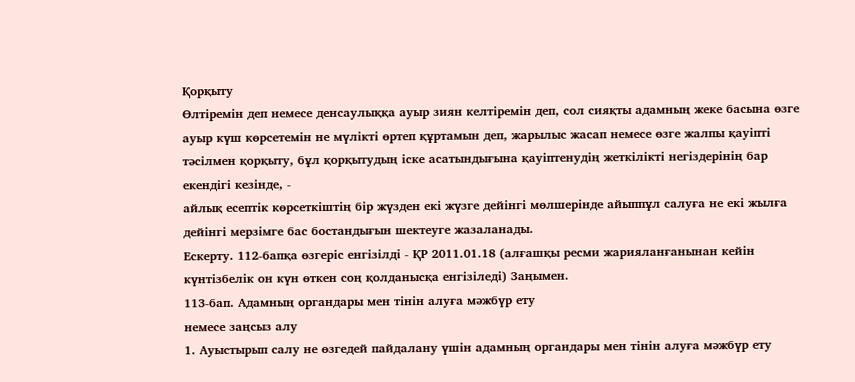Қорқыту
Өлтiремiн деп немесе денсаулыққа ауыр зиян келтiремiн деп, сол сияқты адамның жеке басына өзге ауыр күш көрсетемiн не мүлiктi өртеп құртамын деп, жарылыс жасап немесе өзге жалпы қауiптi тәсiлмен қорқыту, бұл қорқытудың iске асатындығына қауiптенудiң жеткiлiктi негiздерiнiң бар екендiгi кезiнде, -
айлық есептiк көрсеткiштiң бiр жүзден екi жүзге дейiнгi мөлшерiнде айыппұл салуға не екi жылға дейiнгi мерзiмге бас бостандығын шектеуге жазаланады.
Ескерту. 112-бапқа өзгерiс енгiзiлдi - ҚР 2011.01.18 (алғашқы ресми жарияланғанынан кейiн күнтiзбелiк он күн өткен соң қолданысқа енгiзiледi) Заңымен.
113-бап. Адамның органдары мен тiнiн алуға мәжбүр ету
немесе заңсыз алу
1. Ауыстырып салу не өзгедей пайдалану үшiн адамның органдары мен тiнiн алуға мәжбүр ету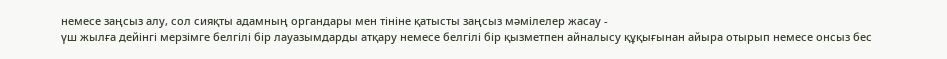немесе заңсыз алу, сол сияқты адамның органдары мен тiнiне қатысты заңсыз мәмiлелер жасау -
үш жылға дейiнгi мерзiмге белгiлi бiр лауазымдарды атқару немесе белгiлi бiр қызметпен айналысу құқығынан айыра отырып немесе онсыз бес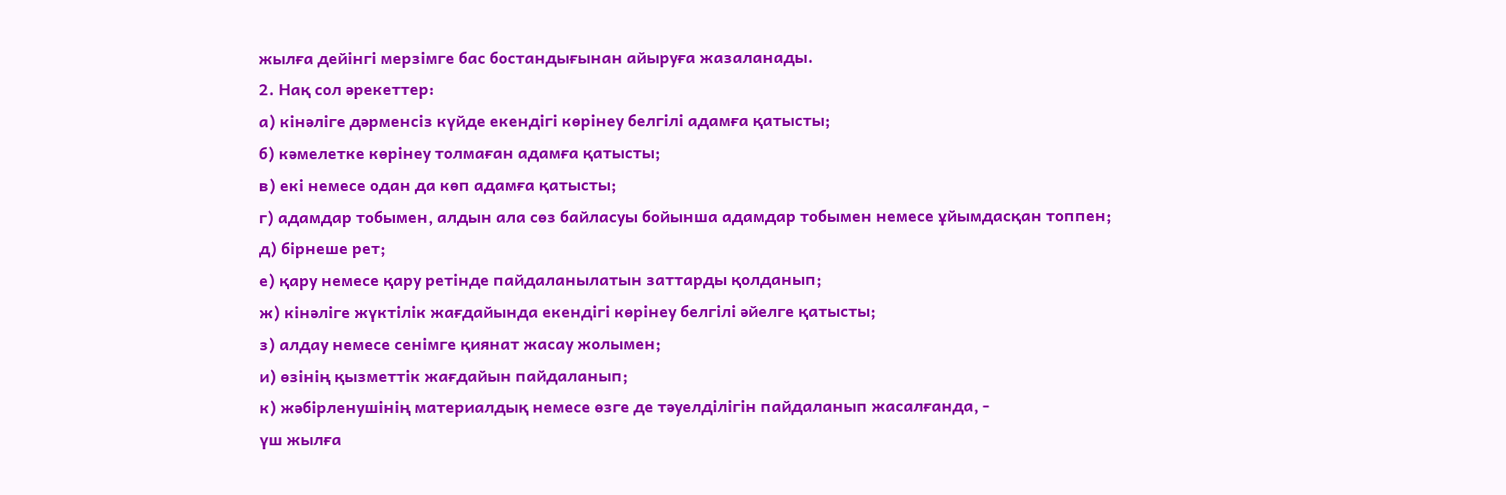жылға дейiнгi мерзiмге бас бостандығынан айыруға жазаланады.
2. Нақ сол әрекеттер:
а) кiнәлiге дәрменсiз күйде екендiгi көрiнеу белгiлi адамға қатысты;
б) кәмелетке көрiнеу толмаған адамға қатысты;
в) екi немесе одан да көп адамға қатысты;
г) адамдар тобымен, алдын ала сөз байласуы бойынша адамдар тобымен немесе ұйымдасқан топпен;
д) бiрнеше рет;
е) қару немесе қару ретiнде пайдаланылатын заттарды қолданып;
ж) кiнәлiге жүктiлiк жағдайында екендiгi көрiнеу белгiлi әйелге қатысты;
з) алдау немесе сенiмге қиянат жасау жолымен;
и) өзiнiң қызметтiк жағдайын пайдаланып;
к) жәбiрленушiнiң материалдық немесе өзге де тәуелдiлiгiн пайдаланып жасалғанда, -
үш жылға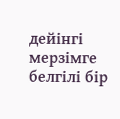дейiнгi мерзiмге белгiлi бiр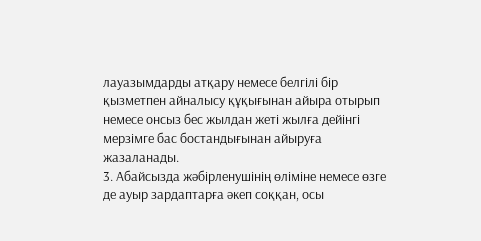лауазымдарды атқару немесе белгiлi бiр қызметпен айналысу құқығынан айыра отырып немесе онсыз бес жылдан жетi жылға дейiнгi мерзiмге бас бостандығынан айыруға жазаланады.
3. Абайсызда жәбiрленушiнiң өлiмiне немесе өзге де ауыр зардаптарға әкеп соққан, осы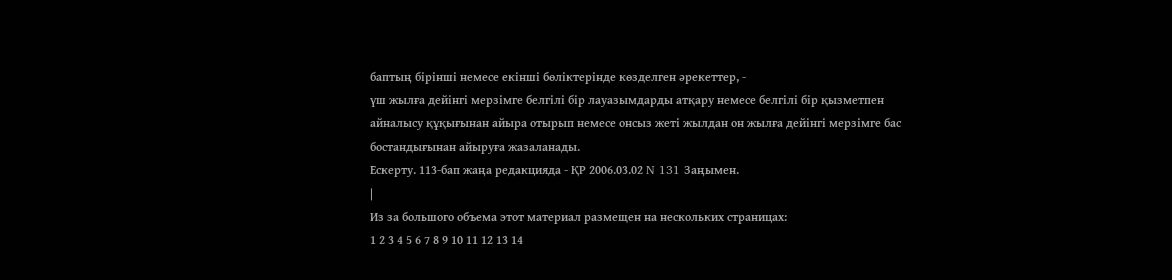баптың бiрiншi немесе екiншi бөлiктерiнде көзделген әрекеттер, -
үш жылға дейiнгi мерзiмге белгiлi бiр лауазымдарды атқару немесе белгiлi бiр қызметпен айналысу құқығынан айыра отырып немесе онсыз жетi жылдан он жылға дейiнгi мерзiмге бас бостандығынан айыруға жазаланады.
Ескерту. 113-бап жаңа редакцияда - ҚР 2006.03.02 N 131 Заңымен.
|
Из за большого объема этот материал размещен на нескольких страницах:
1 2 3 4 5 6 7 8 9 10 11 12 13 14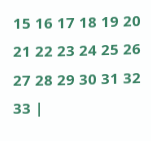15 16 17 18 19 20 21 22 23 24 25 26 27 28 29 30 31 32 33 |